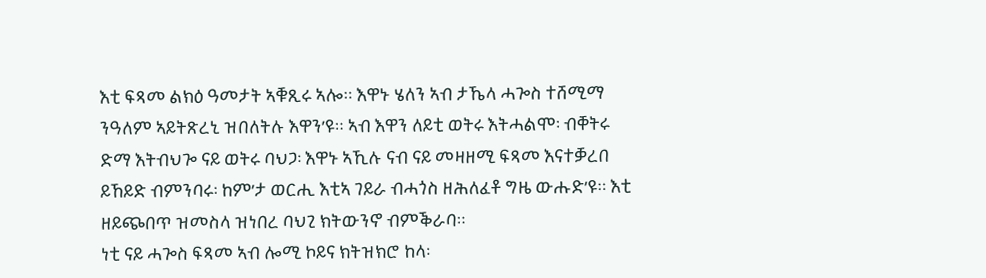እቲ ፍጻመ ልክዕ ዓመታት ኣቑጺሩ ኣሎ። እዋኑ ሄለን ኣብ ታኼላ ሓጐስ ተሸሚማ ንዓለም ኣይትጽረኒ ዝበለትሉ እዋን’ዩ። ኣብ እዋን ለይቲ ወትሩ እትሓልሞ፡ ብቐትሩ ድማ እትብህጐ ናይ ወትሩ ባህጋ፡ እዋኑ ኣኺሉ ናብ ናይ መዛዘሚ ፍጻመ እናተቓረበ ይኸይድ ብምንባሩ፡ ከም’ታ ወርሒ እቲኣ ገይራ ብሓጎስ ዘሕለፈቶ ግዜ ውሑድ’ዩ። እቲ ዘይጭበጥ ዝመስላ ዝነበረ ባህጊ ክትውንኖ ብምቕራባ።
ነቲ ናይ ሓጐስ ፍጻመ ኣብ ሎሚ ኮይና ክትዝክሮ ከላ፡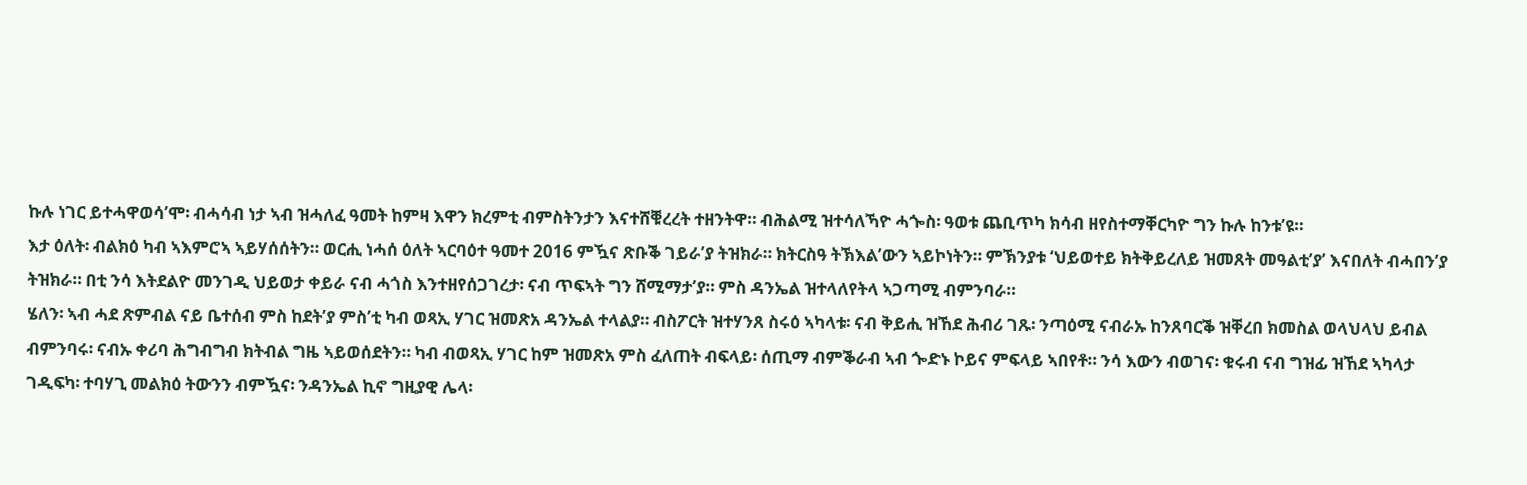ኩሉ ነገር ይተሓዋወሳ’ሞ፡ ብሓሳብ ነታ ኣብ ዝሓለፈ ዓመት ከምዛ እዋን ክረምቲ ብምስትንታን እናተሸቑረረት ተዘንትዋ። ብሕልሚ ዝተሳለኻዮ ሓጐስ፡ ዓወቱ ጨቢጥካ ክሳብ ዘየስተማቐርካዮ ግን ኩሉ ከንቱ’ዩ።
እታ ዕለት፡ ብልክዕ ካብ ኣእምሮኣ ኣይሃሰሰትን። ወርሒ ነሓሰ ዕለት ኣርባዕተ ዓመተ 2016 ምዃና ጽቡቕ ገይራ’ያ ትዝክራ። ክትርስዓ ትኽእል’ውን ኣይኮነትን። ምኽንያቱ ‘ህይወተይ ክትቅይረለይ ዝመጸት መዓልቲ’ያ’ እናበለት ብሓበን’ያ ትዝክራ። በቲ ንሳ እትደልዮ መንገዲ ህይወታ ቀይራ ናብ ሓጎስ እንተዘየሰጋገረታ፡ ናብ ጥፍኣት ግን ሸሚማታ’ያ። ምስ ዳንኤል ዝተላለየትላ ኣጋጣሚ ብምንባራ።
ሄለን፡ ኣብ ሓደ ጽምብል ናይ ቤተሰብ ምስ ከደት’ያ ምስ’ቲ ካብ ወጻኢ ሃገር ዝመጽአ ዳንኤል ተላልያ። ብስፖርት ዝተሃንጸ ስሩዕ ኣካላቱ፡ ናብ ቅይሒ ዝኸደ ሕብሪ ገጹ፡ ንጣዕሚ ናብራኡ ከንጸባርቕ ዝቐረበ ክመስል ወላህላህ ይብል ብምንባሩ፡ ናብኡ ቀሪባ ሕግብግብ ክትብል ግዜ ኣይወሰደትን። ካብ ብወጻኢ ሃገር ከም ዝመጽአ ምስ ፈለጠት ብፍላይ፡ ሰጢማ ብምቕራብ ኣብ ጐድኑ ኮይና ምፍላይ ኣበየቶ። ንሳ እውን ብወገና፡ ቁሩብ ናብ ግዝፊ ዝኸደ ኣካላታ ገዲፍካ፡ ተባሃጊ መልክዕ ትውንን ብምዃና፡ ንዳንኤል ኪኖ ግዚያዊ ሌላ፡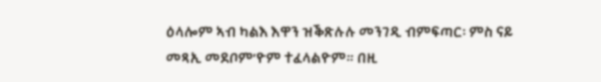ዕላሎም ኣብ ካልእ እዋን ዝቕጽሉሉ መንገዲ ብምፍጣር፡ ምስ ናይ መጻኢ መደቦም’ዮም ተፈላልዮም። በዚ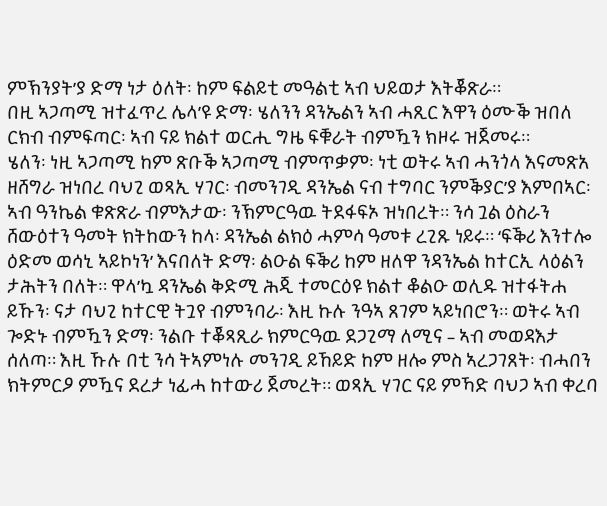ምኽንያት’ያ ድማ ነታ ዕለት፡ ከም ፍልይቲ መዓልቲ ኣብ ህይወታ እትቖጽራ።
በዚ ኣጋጣሚ ዝተፈጥረ ሌላ’ዩ ድማ፡ ሄለንን ዳንኤልን ኣብ ሓጺር እዋን ዕሙቕ ዝበለ ርክብ ብምፍጣር፡ ኣብ ናይ ክልተ ወርሒ ግዜ ፍቑራት ብምዃን ክዞሩ ዝጀመሩ።
ሄለን፡ ነዚ ኣጋጣሚ ከም ጽቡቕ ኣጋጣሚ ብምጥቃም፡ ነቲ ወትሩ ኣብ ሓንጎላ እናመጽአ ዘሸግራ ዝነበረ ባህጊ ወጻኢ ሃገር፡ ብመንገዲ ዳንኤል ናብ ተግባር ንምቕያር’ያ እምበኣር፡ ኣብ ዓንኬል ቁጽጽራ ብምእታው፡ ንኽምርዓዉ ትደፋፍኦ ዝነበረት። ንሳ ጓል ዕስራን ሸውዕተን ዓመት ክትከውን ከላ፡ ዳንኤል ልክዕ ሓምሳ ዓመቱ ረጊጹ ነይሩ። ‘ፍቕሪ እንተሎ ዕድመ ወሳኒ ኣይኮነን’ እናበለት ድማ፡ ልዑል ፍቕሪ ከም ዘለዋ ንዳንኤል ከተርኢ ላዕልን ታሕትን በለት። ዋላ’ኳ ዳንኤል ቅድሚ ሕጂ ተመርዕዩ ክልተ ቆልዑ ወሊዱ ዝተፋትሐ ይኹን፡ ናታ ባህጊ ከተርዊ ትጓየ ብምንባራ፡ እዚ ኩሉ ንዓኣ ጸገም ኣይነበሮን። ወትሩ ኣብ ጐድኑ ብምዃን ድማ፡ ንልቡ ተቖጻጺራ ክምርዓዉ ደጋጊማ ለሚና – ኣብ መወዳእታ ሰለጣ። እዚ ኹሉ በቲ ንሳ ትኣምነሉ መንገዲ ይኸይድ ከም ዘሎ ምስ ኣረጋገጸት፡ ብሓበን ክትምርዖ ምዃና ደረታ ነፊሓ ከተውሪ ጀመረት። ወጻኢ ሃገር ናይ ምኻድ ባህጋ ኣብ ቀረባ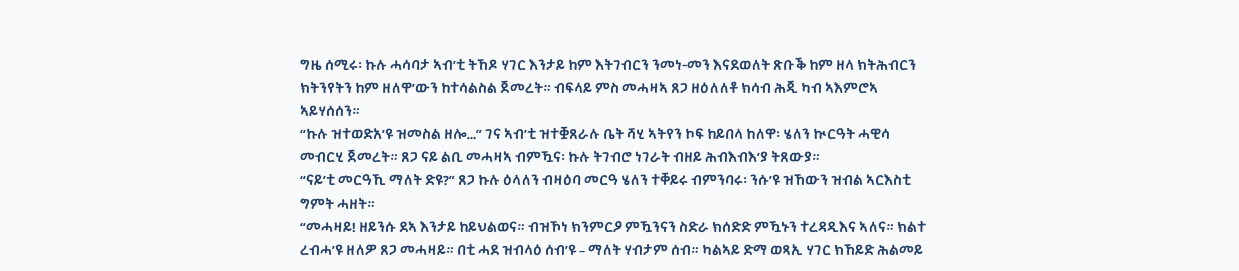ግዜ ሰሚሩ፡ ኩሉ ሓሳባታ ኣብ’ቲ ትኸዶ ሃገር እንታይ ከም እትገብርን ንመነ-መን እናደወለት ጽቡቕ ከም ዘላ ክትሕብርን ክትንየትን ከም ዘለዋ’ውን ከተሳልስል ጀመረት። ብፍላይ ምስ መሓዛኣ ጸጋ ዘዕለለቶ ክሳብ ሕጂ ካብ ኣእምሮኣ ኣይሃሰሰን።
“ኩሉ ዝተወድአ’ዩ ዝመስል ዘሎ…” ገና ኣብ’ቲ ዝተቛጸራሉ ቤት ሻሂ ኣትየን ኮፍ ከይበላ ከለዋ፡ ሄለን ኲርዓት ሓዊሳ መብርሂ ጀመረት። ጸጋ ናይ ልቢ መሓዛኣ ብምዃና፡ ኩሉ ትገብሮ ነገራት ብዘይ ሕብእብእ’ያ ትጸውያ።
“ናይ’ቲ መርዓኺ ማለት ድዩ?” ጸጋ ኩሉ ዕላለን ብዛዕባ መርዓ ሄለን ተቐይሩ ብምንባሩ፡ ንሱ’ዩ ዝኸውን ዝብል ኣርእስቲ ግምት ሓዘት።
“መሓዛይ! ዘይንሱ ደኣ እንታይ ከይህልወና። ብዝኾነ ክንምርዖ ምዃንናን ስድራ ክሰድድ ምዃኑን ተረዳዲእና ኣለና። ክልተ ረብሓ’ዩ ዘለዎ ጸጋ መሓዛይ። በቲ ሓደ ዝብላዕ ሰብ’ዩ – ማለት ሃብታም ሰብ። ካልኣይ ድማ ወጻኢ ሃገር ክኸይድ ሕልመይ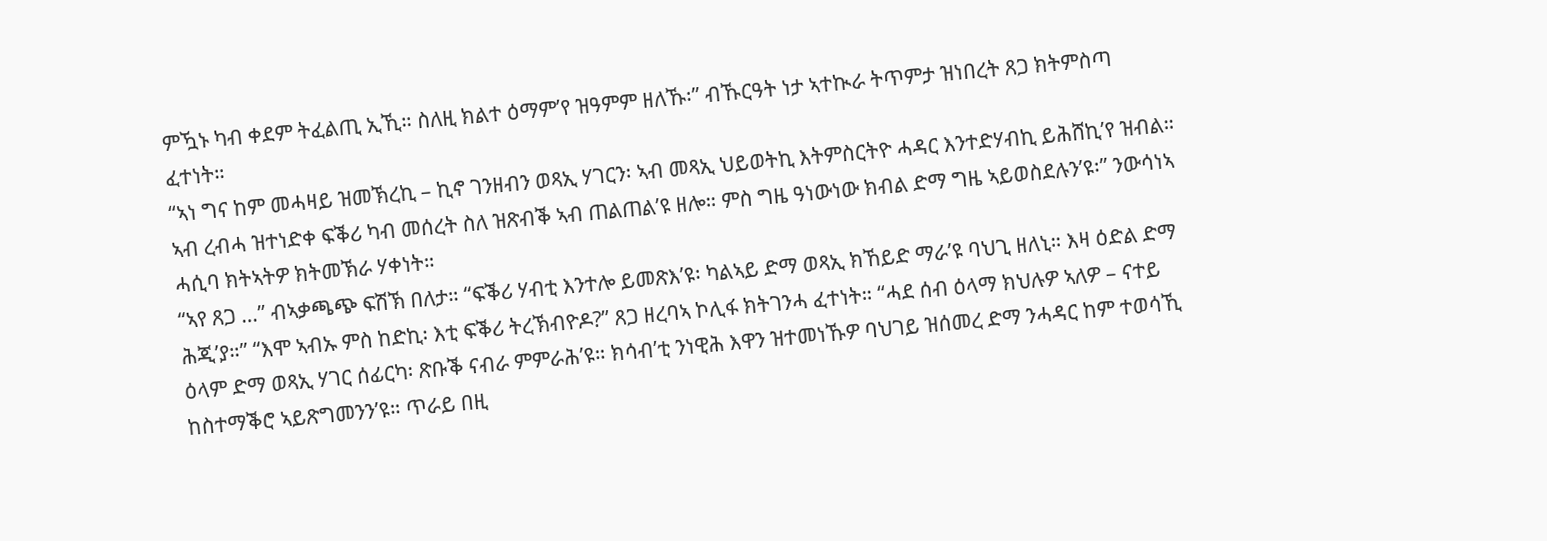ምዃኑ ካብ ቀደም ትፈልጢ ኢኺ። ስለዚ ክልተ ዕማም’የ ዝዓምም ዘለኹ፡” ብኹርዓት ነታ ኣተኲራ ትጥምታ ዝነበረት ጸጋ ክትምስጣ ፈተነት።
“ኣነ ግና ከም መሓዛይ ዝመኽረኪ – ኪኖ ገንዘብን ወጻኢ ሃገርን፡ ኣብ መጻኢ ህይወትኪ እትምስርትዮ ሓዳር እንተድሃብኪ ይሕሸኪ’የ ዝብል። ኣብ ረብሓ ዝተነድቀ ፍቕሪ ካብ መሰረት ስለ ዝጽብቕ ኣብ ጠልጠል’ዩ ዘሎ። ምስ ግዜ ዓነውነው ክብል ድማ ግዜ ኣይወስደሉን’ዩ፡” ንውሳነኣ ሓሲባ ክትኣትዎ ክትመኽራ ሃቀነት።
“ኣየ ጸጋ …” ብኣቃጫጭ ፍሽኽ በለታ። “ፍቕሪ ሃብቲ እንተሎ ይመጽእ’ዩ፡ ካልኣይ ድማ ወጻኢ ክኸይድ ማራ’ዩ ባህጊ ዘለኒ። እዛ ዕድል ድማ ሕጂ’ያ።” “እሞ ኣብኡ ምስ ከድኪ፡ እቲ ፍቕሪ ትረኽብዮዶ?” ጸጋ ዘረባኣ ኮሊፋ ክትገንሓ ፈተነት። “ሓደ ሰብ ዕላማ ክህሉዎ ኣለዎ – ናተይ ዕላም ድማ ወጻኢ ሃገር ሰፊርካ፡ ጽቡቕ ናብራ ምምራሕ’ዩ። ክሳብ’ቲ ንነዊሕ እዋን ዝተመነኹዎ ባህገይ ዝሰመረ ድማ ንሓዳር ከም ተወሳኺ ከስተማቕሮ ኣይጽግመንን’ዩ። ጥራይ በዚ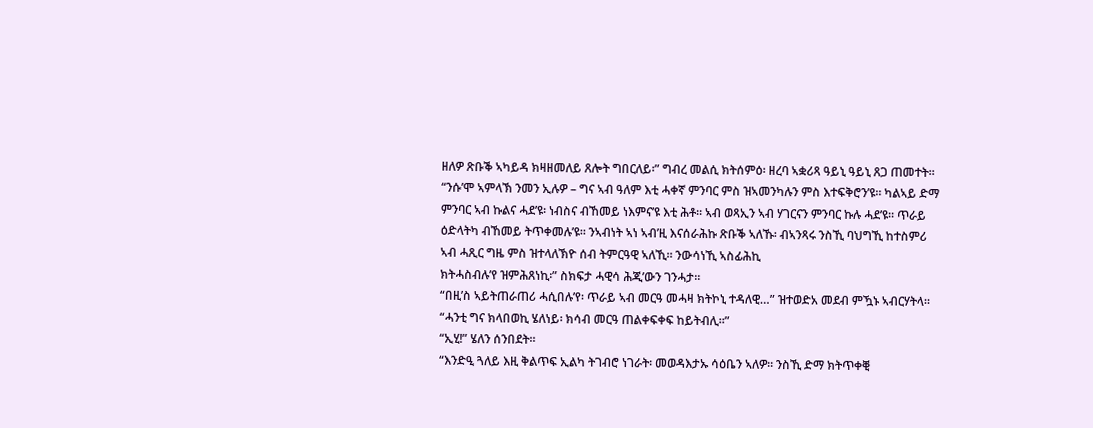ዘለዎ ጽቡቕ ኣካይዳ ክዛዘመለይ ጸሎት ግበርለይ፡” ግብረ መልሲ ክትሰምዕ፡ ዘረባ ኣቋሪጻ ዓይኒ ዓይኒ ጸጋ ጠመተት። “ንሱ’ሞ ኣምላኽ ንመን ኢሉዎ – ግና ኣብ ዓለም እቲ ሓቀኛ ምንባር ምስ ዝኣመንካሉን ምስ እተፍቅሮን’ዩ። ካልኣይ ድማ ምንባር ኣብ ኩልና ሓደ’ዩ፡ ነብስና ብኸመይ ነእምና’ዩ እቲ ሕቶ። ኣብ ወጻኢን ኣብ ሃገርናን ምንባር ኩሉ ሓደ’ዩ። ጥራይ ዕድላትካ ብኸመይ ትጥቀመሉ’ዩ። ንኣብነት ኣነ ኣብ’ዚ እናሰራሕኩ ጽቡቕ ኣለኹ፡ ብኣንጻሩ ንስኺ ባህግኺ ከተስምሪ ኣብ ሓጺር ግዜ ምስ ዝተላለኽዮ ሰብ ትምርዓዊ ኣለኺ። ንውሳነኺ ኣስፊሕኪ
ክትሓስብሉ’የ ዝምሕጸነኪ፡” ስክፍታ ሓዊሳ ሕጂ’ውን ገንሓታ።
“በዚ’ስ ኣይትጠራጠሪ ሓሲበሉ’የ፡ ጥራይ ኣብ መርዓ መሓዛ ክትኮኒ ተዳለዊ…” ዝተወድአ መደብ ምዃኑ ኣብርሃትላ።
“ሓንቲ ግና ክላበወኪ ሄለነይ፡ ክሳብ መርዓ ጠልቀፍቀፍ ከይትብሊ።”
“ኢሂ!” ሄለን ሰንበደት።
“እንድዒ ጓለይ እዚ ቅልጥፍ ኢልካ ትገብሮ ነገራት፡ መወዳእታኡ ሳዕቤን ኣለዎ። ንስኺ ድማ ክትጥቀቒ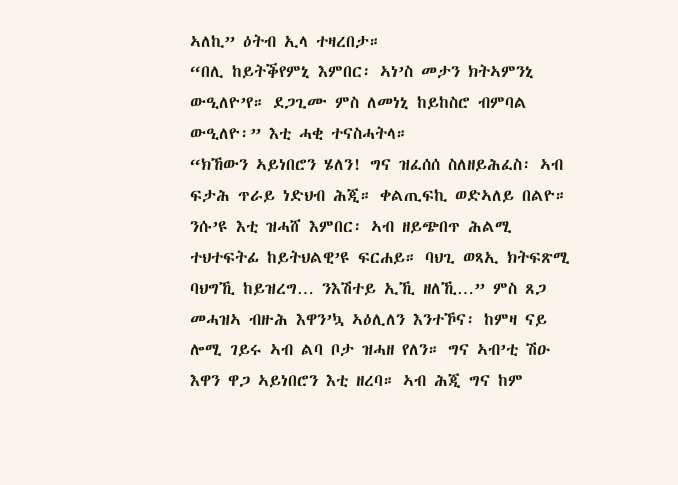ኣለኪ” ዕትብ ኢላ ተዛረበታ።
“በሊ ከይትቕየምኒ እምበር፡ ኣነ’ስ መታን ክትኣምንኒ ውዒለዮ’የ። ደጋጊሙ ምስ ለመነኒ ከይከስሮ ብምባል ውዒለዮ፡” እቲ ሓቂ ተናስሓትላ።
“ክኸውን ኣይነበሮን ሄለን! ግና ዝፈሰሰ ስለዘይሕፈስ፡ ኣብ ፍታሕ ጥራይ ነድህብ ሕጂ። ቀልጢፍኪ ወድኣለይ በልዮ። ንሱ’ዩ እቲ ዝሓሸ እምበር፡ ኣብ ዘይጭበጥ ሕልሚ ተህተፍትፊ ከይትህልዊ’ዩ ፍርሐይ። ባህጊ ወጻኢ ክትፍጽሚ ባህግኺ ከይዝረግ… ንእሽተይ ኢኺ ዘለኺ…” ምስ ጸጋ መሓዝኣ ብዙሕ እዋን’ኳ ኣዕሊለን እንተኾና፡ ከምዛ ናይ ሎሚ ገይሩ ኣብ ልባ ቦታ ዝሓዘ የለን። ግና ኣብ’ቲ ሽዑ እዋን ዋጋ ኣይነበሮን እቲ ዘረባ። ኣብ ሕጂ ግና ከም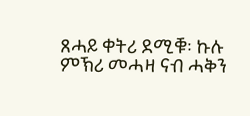ጸሓይ ቀትሪ ደሚቑ፡ ኩሉ ምኽሪ መሓዛ ናብ ሓቅን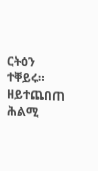ርትዕን ተቐይሩ። ዘይተጨበጠ ሕልሚ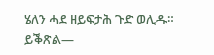ሄለን ሓደ ዘይፍታሕ ጉድ ወሊዱ።
ይቕጽል—